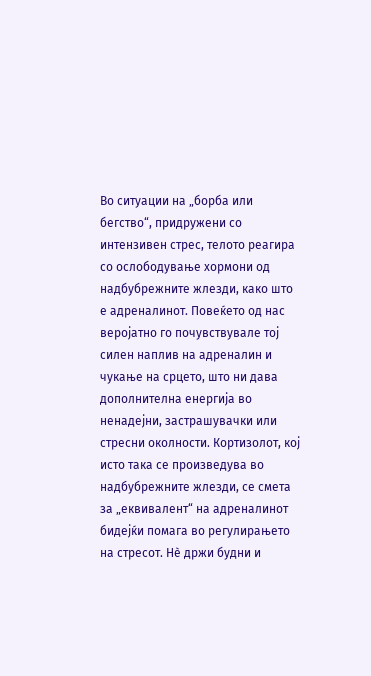Во ситуации на „борба или бегство“, придружени со интензивен стрес, телото реагира со ослободување хормони од надбубрежните жлезди, како што е адреналинот. Повеќето од нас веројатно го почувствувале тој силен наплив на адреналин и чукање на срцето, што ни дава дополнителна енергија во ненадејни, застрашувачки или стресни околности. Кортизолот, кој исто така се произведува во надбубрежните жлезди, се смета за „еквивалент“ на адреналинот бидејќи помага во регулирањето на стресот. Нè држи будни и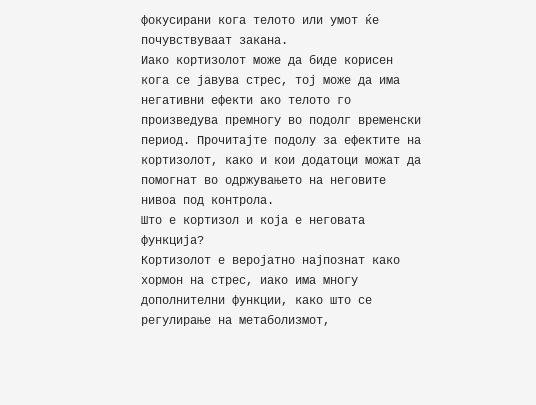фокусирани кога телото или умот ќе почувствуваат закана.
Иако кортизолот може да биде корисен кога се јавува стрес, тој може да има негативни ефекти ако телото го произведува премногу во подолг временски период. Прочитајте подолу за ефектите на кортизолот, како и кои додатоци можат да помогнат во одржувањето на неговите нивоа под контрола.
Што е кортизол и која е неговата функција?
Кортизолот е веројатно најпознат како хормон на стрес, иако има многу дополнителни функции, како што се регулирање на метаболизмот,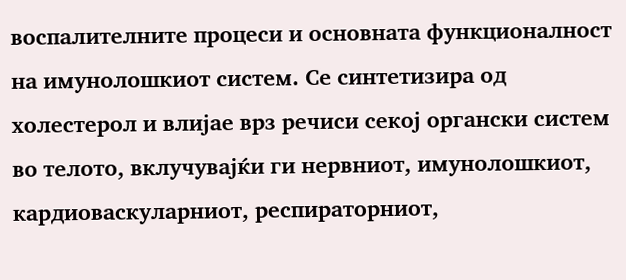воспалителните процеси и основната функционалност на имунолошкиот систем. Се синтетизира од холестерол и влијае врз речиси секој органски систем во телото, вклучувајќи ги нервниот, имунолошкиот, кардиоваскуларниот, респираторниот,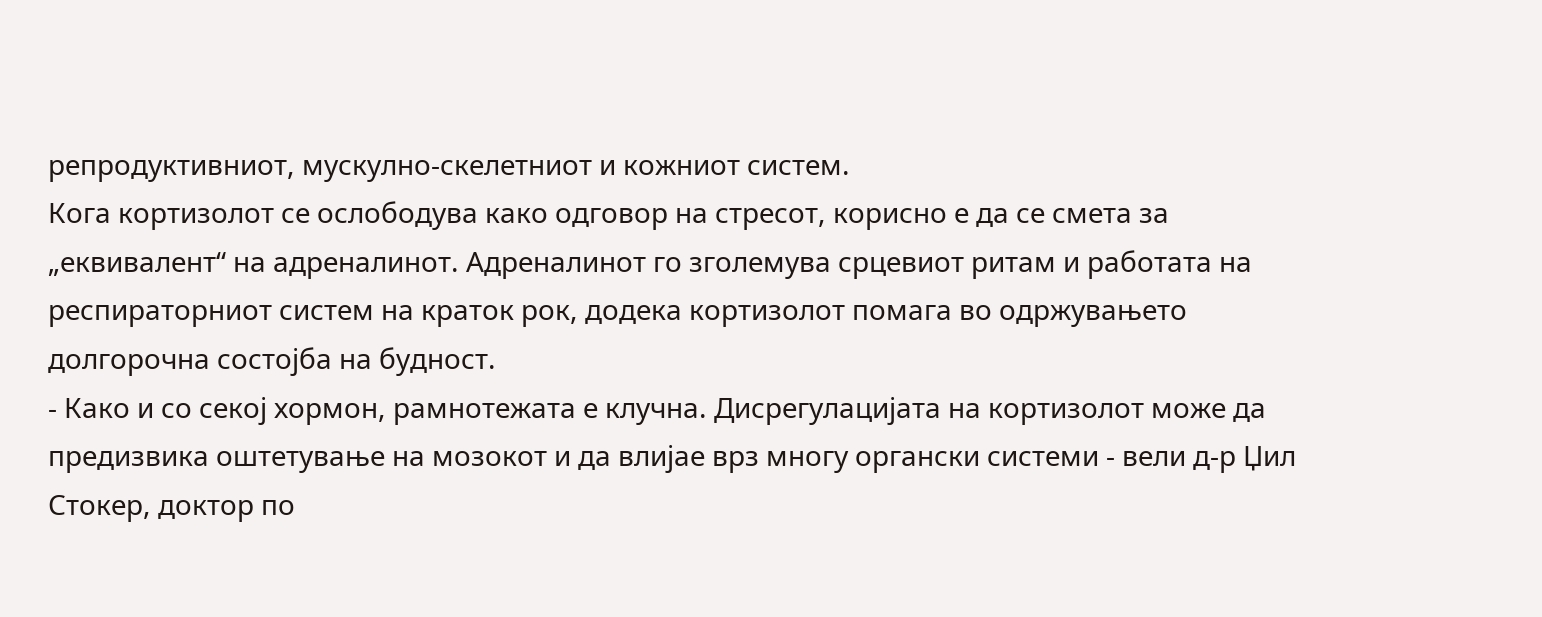репродуктивниот, мускулно-скелетниот и кожниот систем.
Кога кортизолот се ослободува како одговор на стресот, корисно е да се смета за „еквивалент“ на адреналинот. Адреналинот го зголемува срцевиот ритам и работата на респираторниот систем на краток рок, додека кортизолот помага во одржувањето долгорочна состојба на будност.
- Како и со секој хормон, рамнотежата е клучна. Дисрегулацијата на кортизолот може да предизвика оштетување на мозокот и да влијае врз многу органски системи - вели д-р Џил Стокер, доктор по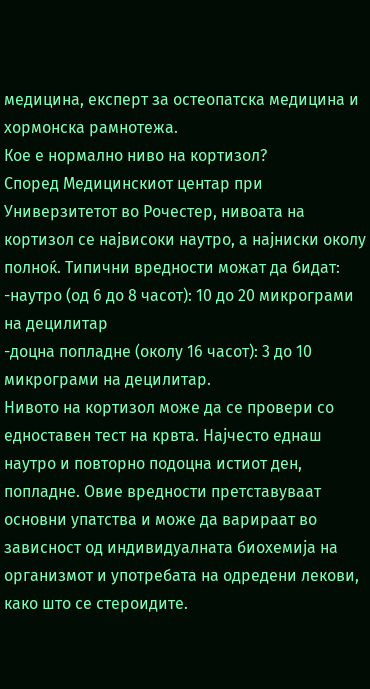медицина, експерт за остеопатска медицина и хормонска рамнотежа.
Кое е нормално ниво на кортизол?
Според Медицинскиот центар при Универзитетот во Рочестер, нивоата на кортизол се највисоки наутро, а најниски околу полноќ. Типични вредности можат да бидат:
-наутро (од 6 до 8 часот): 10 до 20 микрограми на децилитар
-доцна попладне (околу 16 часот): 3 до 10 микрограми на децилитар.
Нивото на кортизол може да се провери со едноставен тест на крвта. Најчесто еднаш наутро и повторно подоцна истиот ден, попладне. Овие вредности претставуваат основни упатства и може да варираат во зависност од индивидуалната биохемија на организмот и употребата на одредени лекови, како што се стероидите.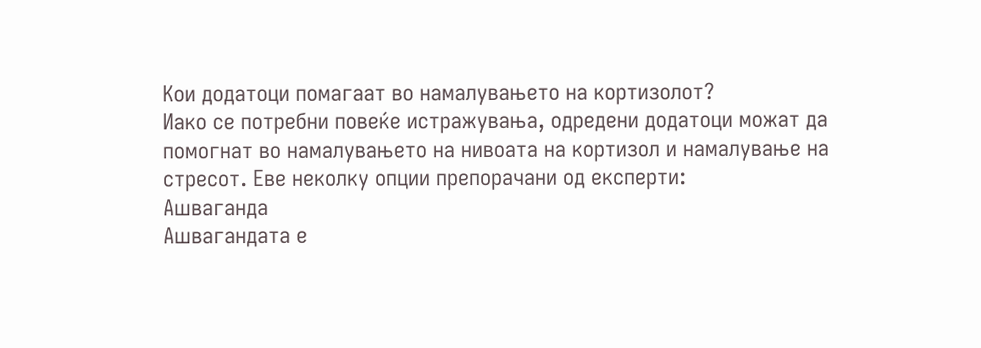Кои додатоци помагаат во намалувањето на кортизолот?
Иако се потребни повеќе истражувања, одредени додатоци можат да помогнат во намалувањето на нивоата на кортизол и намалување на стресот. Еве неколку опции препорачани од експерти:
Ашваганда
Ашвагандата е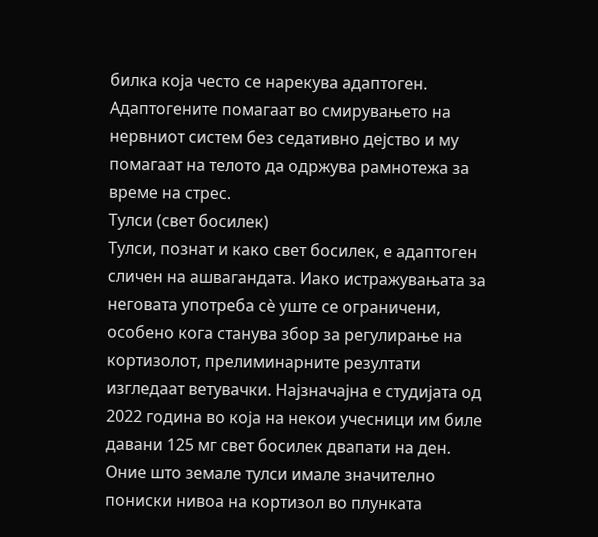билка која често се нарекува адаптоген. Адаптогените помагаат во смирувањето на нервниот систем без седативно дејство и му помагаат на телото да одржува рамнотежа за време на стрес.
Тулси (свет босилек)
Тулси, познат и како свет босилек, е адаптоген сличен на ашвагандата. Иако истражувањата за неговата употреба сè уште се ограничени, особено кога станува збор за регулирање на кортизолот, прелиминарните резултати изгледаат ветувачки. Најзначајна е студијата од 2022 година во која на некои учесници им биле давани 125 мг свет босилек двапати на ден. Оние што земале тулси имале значително пониски нивоа на кортизол во плунката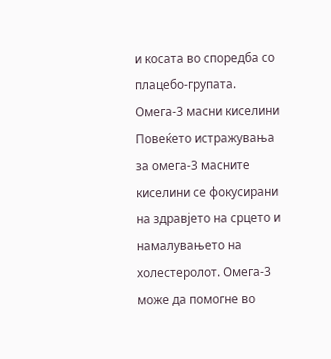и косата во споредба со плацебо-групата.
Омега-3 масни киселини
Повеќето истражувања за омега-3 масните киселини се фокусирани на здравјето на срцето и намалувањето на холестеролот. Омега-3 може да помогне во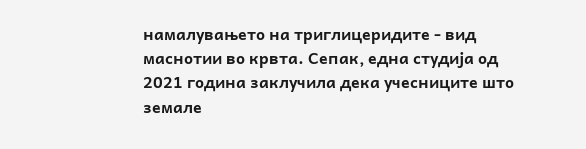намалувањето на триглицеридите - вид маснотии во крвта. Сепак, една студија од 2021 година заклучила дека учесниците што земале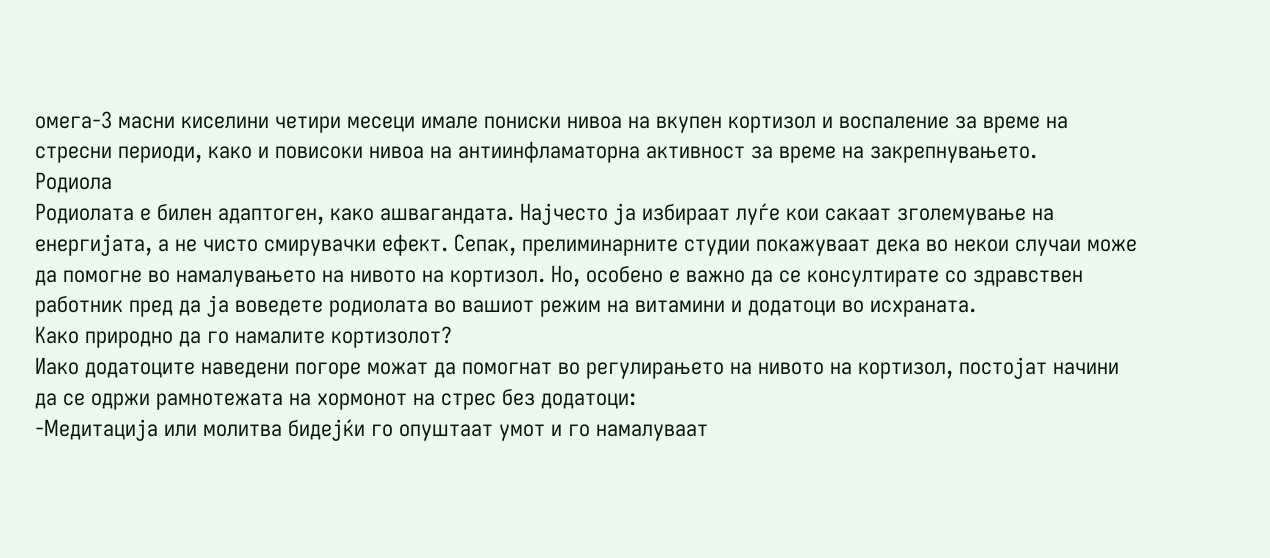омега-3 масни киселини четири месеци имале пониски нивоа на вкупен кортизол и воспаление за време на стресни периоди, како и повисоки нивоа на антиинфламаторна активност за време на закрепнувањето.
Родиола
Родиолата е билен адаптоген, како ашвагандата. Најчесто ја избираат луѓе кои сакаат зголемување на енергијата, а не чисто смирувачки ефект. Сепак, прелиминарните студии покажуваат дека во некои случаи може да помогне во намалувањето на нивото на кортизол. Но, особено е важно да се консултирате со здравствен работник пред да ја воведете родиолата во вашиот режим на витамини и додатоци во исхраната.
Како природно да го намалите кортизолот?
Иако додатоците наведени погоре можат да помогнат во регулирањето на нивото на кортизол, постојат начини да се одржи рамнотежата на хормонот на стрес без додатоци:
-Медитација или молитва бидејќи го опуштаат умот и го намалуваат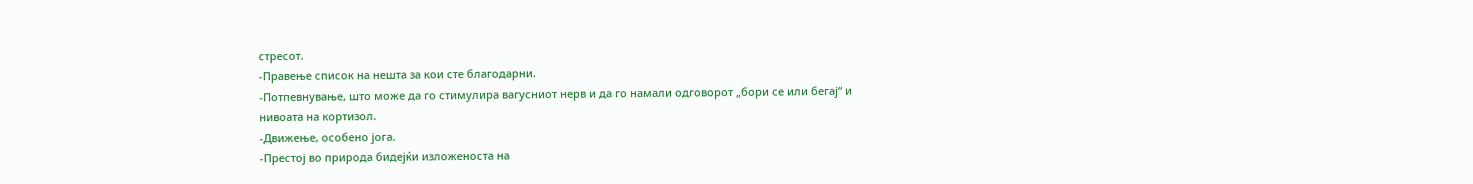стресот.
-Правење список на нешта за кои сте благодарни.
-Потпевнување, што може да го стимулира вагусниот нерв и да го намали одговорот „бори се или бегај“ и нивоата на кортизол.
-Движење, особено јога.
-Престој во природа бидејќи изложеноста на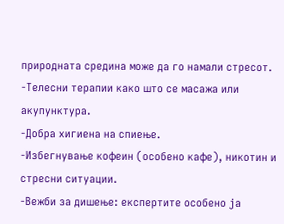природната средина може да го намали стресот.
-Телесни терапии како што се масажа или акупунктура.
-Добра хигиена на спиење.
-Избегнување кофеин (особено кафе), никотин и стресни ситуации.
-Вежби за дишење: експертите особено ја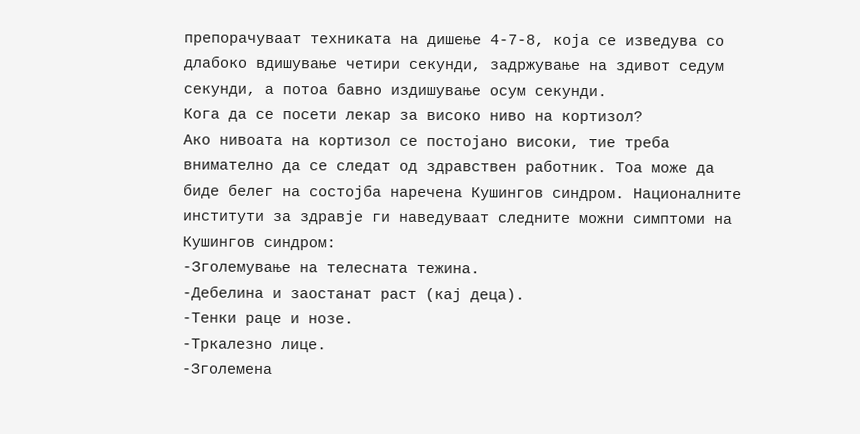препорачуваат техниката на дишење 4-7-8, која се изведува со длабоко вдишување четири секунди, задржување на здивот седум секунди, а потоа бавно издишување осум секунди.
Кога да се посети лекар за високо ниво на кортизол?
Ако нивоата на кортизол се постојано високи, тие треба внимателно да се следат од здравствен работник. Тоа може да биде белег на состојба наречена Кушингов синдром. Националните институти за здравје ги наведуваат следните можни симптоми на Кушингов синдром:
-Зголемување на телесната тежина.
-Дебелина и заостанат раст (кај деца).
-Тенки раце и нозе.
-Тркалезно лице.
-Зголемена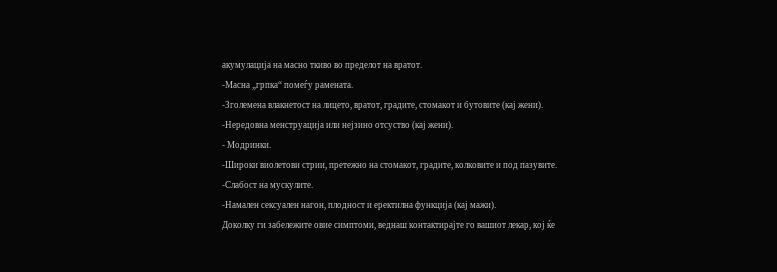акумулација на масно ткиво во пределот на вратот.
-Масна „грпка“ помеѓу рамената.
-Зголемена влакнетост на лицето, вратот, градите, стомакот и бутовите (кај жени).
-Нередовна менструација или нејзино отсуство (кај жени).
- Модринки.
-Широки виолетови стрии, претежно на стомакот, градите, колковите и под пазувите.
-Слабост на мускулите.
-Намален сексуален нагон, плодност и еректилна функција (кај мажи).
Доколку ги забележите овие симптоми, веднаш контактирајте го вашиот лекар, кој ќе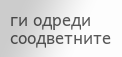ги одреди соодветните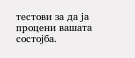тестови за да ја процени вашата состојба.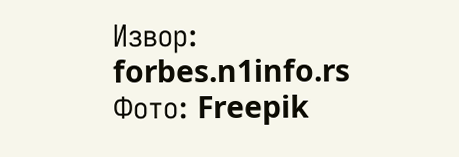Извор: forbes.n1info.rs
Фото: Freepik